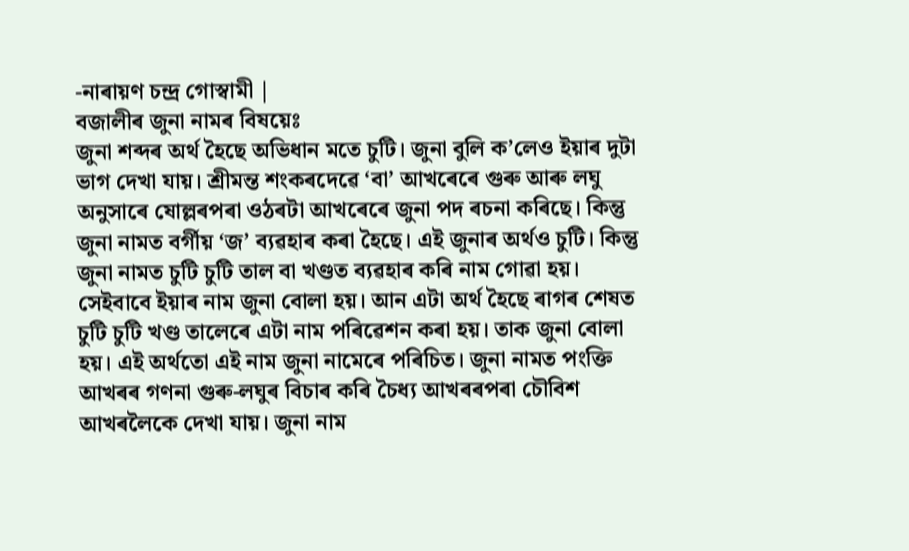-নাৰায়ণ চন্দ্ৰ গোস্বামী |
বজালীৰ জুনা নামৰ বিষয়েঃ
জুনা শব্দৰ অৰ্থ হৈছে অভিধান মতে চুটি। জুনা বুলি ক’লেও ইয়াৰ দুটা ভাগ দেখা যায়। শ্ৰীমন্ত শংকৰদেৱে ‘বা’ আখৰেৰে গুৰু আৰু লঘু অনুসাৰে ষোল্লৰপৰা ওঠৰটা আখৰেৰে জুনা পদ ৰচনা কৰিছে। কিন্তু জুনা নামত বৰ্গীয় ‘জ’ ব্যৱহাৰ কৰা হৈছে। এই জুনাৰ অৰ্থও চুটি। কিন্তু জুনা নামত চুটি চুটি তাল বা খণ্ডত ব্যৱহাৰ কৰি নাম গোৱা হয়। সেইবাবে ইয়াৰ নাম জুনা বোলা হয়। আন এটা অৰ্থ হৈছে ৰাগৰ শেষত চুটি চুটি খণ্ড তালেৰে এটা নাম পৰিৱেশন কৰা হয়। তাক জুনা বোলা হয়। এই অৰ্থতো এই নাম জুনা নামেৰে পৰিচিত। জুনা নামত পংক্তি আখৰৰ গণনা গুৰু-লঘুৰ বিচাৰ কৰি চৈধ্য আখৰৰপৰা চৌবিশ আখৰলৈকে দেখা যায়। জুনা নাম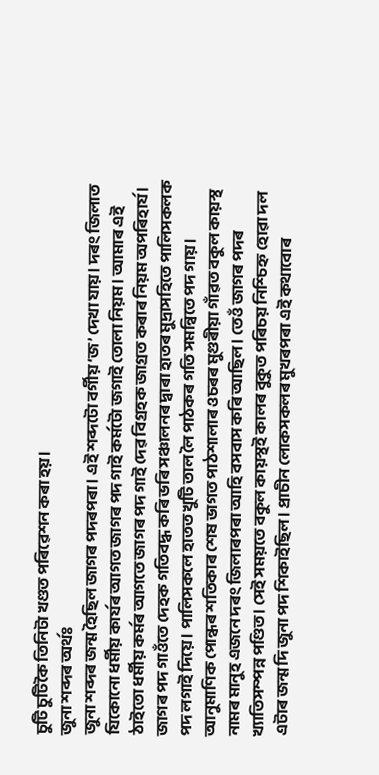চুটি চুটিকৈ তিনিটা খণ্ডত পৰিৱেশন কৰা হয়।
জুনা শব্দৰ অৰ্থঃ
জুনা শব্দৰ জন্ম হৈছিল জাগৰ পদৰপৰা। এই শব্দটো বৰ্গীয় ‘জ’ দেখা যায়। দৰং জিলাত যিকোনো ধৰ্মীয় কাৰ্যৰ আগত জাগৰ পদ গাই কৰ্মটো জগাই তোলা নিয়ম। আমাৰ এই ঠাইতো ধৰ্মীয় কৰ্মৰ আগতে জাগৰ পদ গাই দেৱ বিগ্ৰহক জাগ্ৰত কৰাৰ নিয়ম অপৰিহাৰ্য। জাগৰ পদ গাওঁতে দেহক গতিবদ্ধ কৰি ভৰি সঞ্চালনৰ দ্বাৰা হাতৰ মুদ্ৰাসহিতে পালিসকলক পদ লগাই দিয়ে। পালিসকলে হাতত খুটি তাল লৈ পাঠকৰ গতি সমন্বিতে পদ গায়।
আনুমাণিক পোন্ধৰ শতিকাৰ শেষ ভাগত পাঠশালাৰ ওচৰৰ মুগুৰীয়া গাঁৱত বকুল কায়স্থ নামৰ মানুহ এজনে দৰং জিলাৰপৰা আহি বসবাস কৰি আছিল। তেওঁ জাগৰ পদৰ খ্যাতিসম্পন্ন পণ্ডিত। সেই সময়তে বকুল কায়স্থই কালৰ বুকুত পৰিচয় নিশ্চিহ্ন হোৱা দল এটাৰ জন্ম দি জুনা পদ শিকাইছিল। প্ৰাচীন লোকসকলৰ মুখৰপৰা এই কথাবোৰ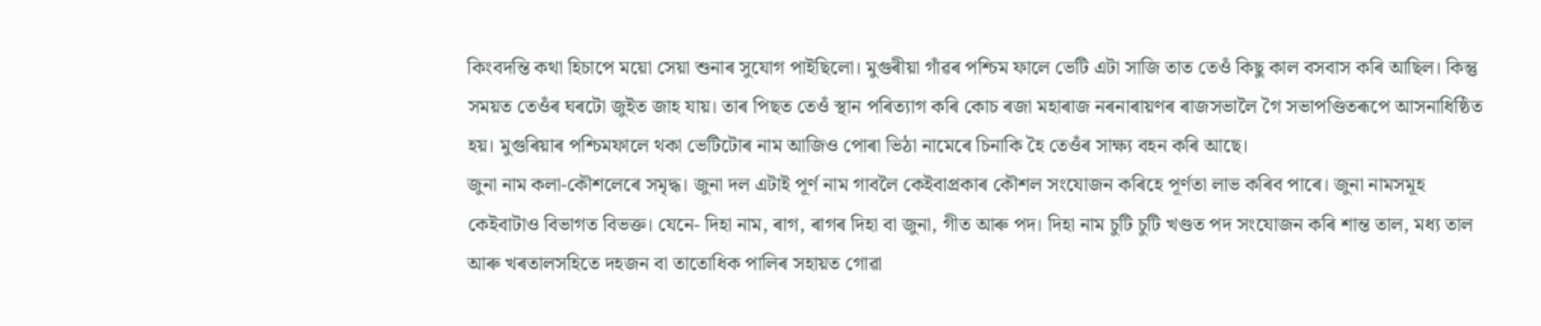কিংবদন্তি কথা হিচাপে ময়ো সেয়া শুনাৰ সুযোগ পাইছিলো। মুগুৰীয়া গাঁৱৰ পশ্চিম ফালে ভেটি এটা সাজি তাত তেওঁ কিছু কাল বসবাস কৰি আছিল। কিন্তু সময়ত তেওঁৰ ঘৰটো জুইত জাহ যায়। তাৰ পিছত তেওঁ স্থান পৰিত্যাগ কৰি কোচ ৰজা মহাৰাজ নৰনাৰায়ণৰ ৰাজসভালৈ গৈ সভাপণ্ডিতৰূপে আসনাধিষ্ঠিত হয়। মুগুৰিয়াৰ পশ্চিমফালে থকা ভেটিটোৰ নাম আজিও পোৰা ভিঠা নামেৰে চিনাকি হৈ তেওঁৰ সাক্ষ্য বহন কৰি আছে।
জুনা নাম কলা-কৌশলেৰে সমৃদ্ধ। জুনা দল এটাই পূৰ্ণ নাম গাবলৈ কেইবাপ্ৰকাৰ কৌশল সংযোজন কৰিহে পূৰ্ণতা লাভ কৰিব পাৰে। জুনা নামসমূহ কেইবাটাও বিভাগত বিভক্ত। যেনে- দিহা নাম, ৰাগ, ৰাগৰ দিহা বা জুনা, গীত আৰু পদ। দিহা নাম চুটি চুটি খণ্ডত পদ সংযোজন কৰি শান্ত তাল, মধ্য তাল আৰু খৰতালসহিতে দহজন বা তাতোধিক পালিৰ সহায়ত গোৱা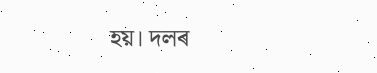হয়। দলৰ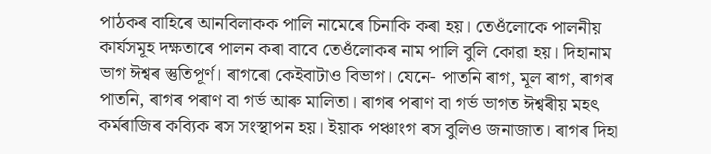পাঠকৰ বাহিৰে আনবিলাকক পালি নামেৰে চিনাকি কৰা হয়। তেওঁলোকে পালনীয় কাৰ্যসমূহ দক্ষতাৰে পালন কৰা বাবে তেওঁলোকৰ নাম পালি বুলি কোৱা হয়। দিহানাম ভাগ ঈশ্বৰ স্তুতিপূৰ্ণ। ৰাগৰো কেইবাটাও বিভাগ। যেনে- পাতনি ৰাগ, মূল ৰাগ, ৰাগৰ পাতনি, ৰাগৰ পৰাণ বা গৰ্ভ আৰু মালিতা। ৰাগৰ পৰাণ বা গৰ্ভ ভাগত ঈশ্বৰীয় মহৎ কৰ্মৰাজিৰ কব্যিক ৰস সংস্থাপন হয়। ইয়াক পঞ্চাংগ ৰস বুলিও জনাজাত। ৰাগৰ দিহা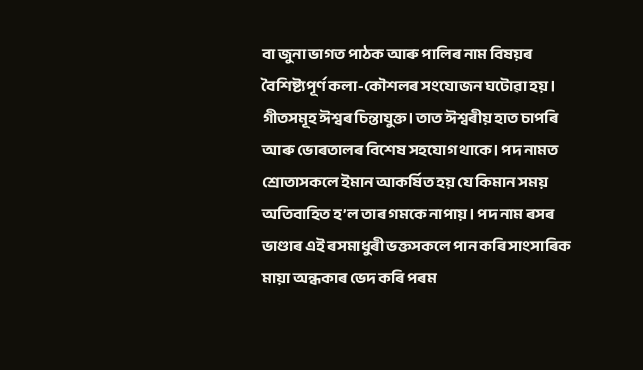বা জুনা ভাগত পাঠক আৰু পালিৰ নাম বিষয়ৰ বৈশিষ্ট্যপূৰ্ণ কলা-কৌশলৰ সংযোজন ঘটোৱা হয়। গীতসমূহ ঈশ্বৰ চিন্তাযুক্ত। তাত ঈশ্বৰীয় হাত চাপৰি আৰু ভোৰতালৰ বিশেষ সহযোগ থাকে। পদ নামত শ্ৰোতাসকলে ইমান আকৰ্ষিত হয় যে কিমান সময় অতিবাহিত হ’ল তাৰ গমকে নাপায়। পদ নাম ৰসৰ ভাণ্ডাৰ এই ৰসমাধুৰী ভক্তসকলে পান কৰি সাংসাৰিক মায়া অন্ধকাৰ ভেদ কৰি পৰম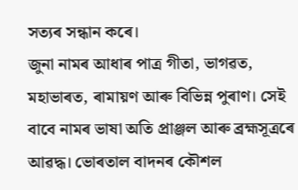সত্যৰ সন্ধান কৰে।
জুনা নামৰ আধাৰ পাত্ৰ গীতা, ভাগৱত, মহাভাৰত, ৰামায়ণ আৰু বিভিন্ন পুৰাণ। সেই বাবে নামৰ ভাষা অতি প্ৰাঞ্জল আৰু ব্ৰহ্মসূত্ৰৰে আৱদ্ধ। ভোৰতাল বাদনৰ কৌশল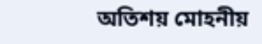অতিশয় মোহনীয়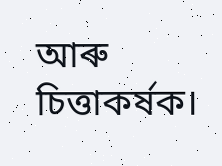আৰু চিত্তাকৰ্ষক।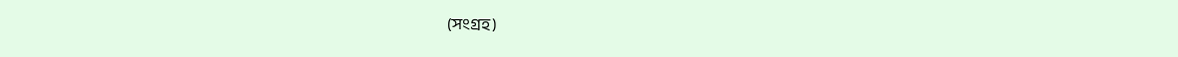(সংগ্ৰহ)